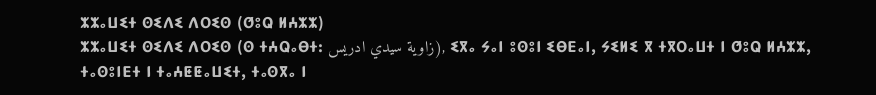ⵣⵣⴰⵡⵉⵜ ⵙⵉⴷⵉ ⴷⵔⵉⵙ (ⵚⵓⵕ ⵍⵄⵣⵣ)
ⵣⵣⴰⵡⵉⵜ ⵙⵉⴷⵉ ⴷⵔⵉⵙ (ⵙ ⵜⵄⵕⴰⴱⵜ: زاوية سيدي ادريس), ⵉⴳⴰ ⵢⴰⵏ ⵓⵙⵓⵏ ⵉⴱⴹⴰⵏ, ⵢⵉⵍⵉ ⴳ ⵜⴳⵔⴰⵡⵜ ⵏ ⵚⵓⵕ ⵍⵄⵣⵣ, ⵜⴰⵙⵓⵏⴹⵜ ⵏ ⵜⴰⵄⵟⵟⴰⵡⵉⵜ, ⵜⴰⵙⴳⴰ ⵏ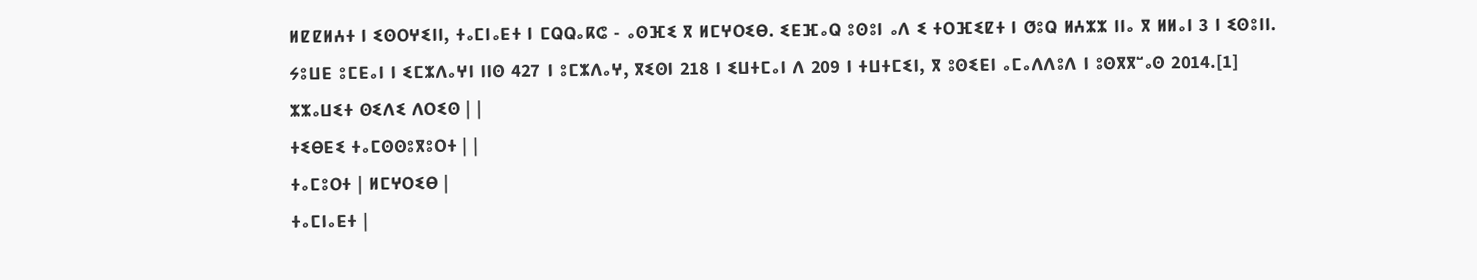ⵍⵇⵇⵍⵄⵜ ⵏ ⵉⵙⵔⵖⵉⵏⵏ, ⵜⴰⵎⵏⴰⴹⵜ ⵏ ⵎⵕⵕⴰⴽⵛ - ⴰⵙⴼⵉ ⴳ ⵍⵎⵖⵔⵉⴱ. ⵉⴹⴼⴰⵕ ⵓⵙⵓⵏ ⴰⴷ ⵉ ⵜⵔⴼⵉⵇⵜ ⵏ ⵚⵓⵕ ⵍⵄⵣⵣ ⵏⵏⴰ ⴳ ⵍⵍⴰⵏ 3 ⵏ ⵉⵙⵓⵏⵏ. ⵢⵓⵡⴹ ⵓⵎⴹⴰⵏ ⵏ ⵉⵎⵣⴷⴰⵖⵏ ⵏⵏⵙ 427 ⵏ ⵓⵎⵣⴷⴰⵖ, ⴳⵉⵙⵏ 218 ⵏ ⵉⵡⵜⵎⴰⵏ ⴷ 209 ⵏ ⵜⵡⵜⵎⵉⵏ, ⴳ ⵓⵙⵉⴹⵏ ⴰⵎⴰⴷⴷⵓⴷ ⵏ ⵓⵙⴳⴳⵯⴰⵙ 2014.[1]
ⵣⵣⴰⵡⵉⵜ ⵙⵉⴷⵉ ⴷⵔⵉⵙ | |
ⵜⵉⴱⴹⵉ ⵜⴰⵎⵙⵙⵓⴳⵓⵔⵜ | |
ⵜⴰⵎⵓⵔⵜ | ⵍⵎⵖⵔⵉⴱ |
ⵜⴰⵎⵏⴰⴹⵜ |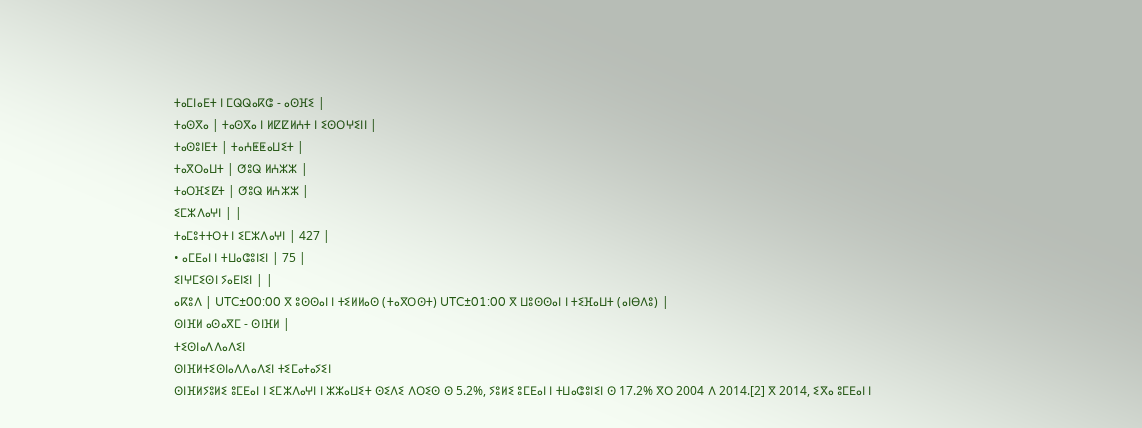ⵜⴰⵎⵏⴰⴹⵜ ⵏ ⵎⵕⵕⴰⴽⵛ - ⴰⵙⴼⵉ |
ⵜⴰⵙⴳⴰ | ⵜⴰⵙⴳⴰ ⵏ ⵍⵇⵇⵍⵄⵜ ⵏ ⵉⵙⵔⵖⵉⵏⵏ |
ⵜⴰⵙⵓⵏⴹⵜ | ⵜⴰⵄⵟⵟⴰⵡⵉⵜ |
ⵜⴰⴳⵔⴰⵡⵜ | ⵚⵓⵕ ⵍⵄⵣⵣ |
ⵜⴰⵔⴼⵉⵇⵜ | ⵚⵓⵕ ⵍⵄⵣⵣ |
ⵉⵎⵣⴷⴰⵖⵏ | |
ⵜⴰⵎⵓⵜⵜⵔⵜ ⵏ ⵉⵎⵣⴷⴰⵖⵏ | 427 |
• ⴰⵎⴹⴰⵏ ⵏ ⵜⵡⴰⵛⵓⵏⵉⵏ | 75 |
ⵉⵏⵖⵎⵉⵙⵏ ⵢⴰⴹⵏⵉⵏ | |
ⴰⴽⵓⴷ | UTC±00:00 ⴳ ⵓⵙⵙⴰⵏ ⵏ ⵜⵉⵍⵍⴰⵙ (ⵜⴰⴳⵔⵙⵜ) UTC±01:00 ⴳ ⵡⵓⵙⵙⴰⵏ ⵏ ⵜⵉⴼⴰⵡⵜ (ⴰⵏⴱⴷⵓ) |
ⵙⵏⴼⵍ ⴰⵙⴰⴳⵎ - ⵙⵏⴼⵍ |
ⵜⵉⵙⵏⴰⴷⴷⴰⴷⵉⵏ
ⵙⵏⴼⵍⵜⵉⵙⵏⴰⴷⴷⴰⴷⵉⵏ ⵜⵉⵎⴰⵜⴰⵢⵉⵏ
ⵙⵏⴼⵍⵢⵓⵍⵉ ⵓⵎⴹⴰⵏ ⵏ ⵉⵎⵣⴷⴰⵖⵏ ⵏ ⵣⵣⴰⵡⵉⵜ ⵙⵉⴷⵉ ⴷⵔⵉⵙ ⵙ 5.2%, ⵢⵓⵍⵉ ⵓⵎⴹⴰⵏ ⵏ ⵜⵡⴰⵛⵓⵏⵉⵏ ⵙ 17.2% ⴳⵔ 2004 ⴷ 2014.[2] ⴳ 2014, ⵉⴳⴰ ⵓⵎⴹⴰⵏ ⵏ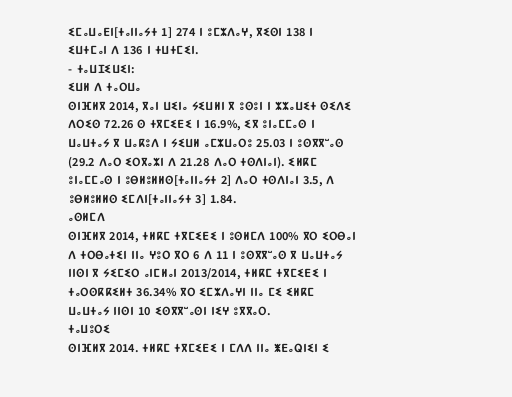ⵉⵎⴰⵡⴰⴹⵏ[ⵜⴰⵏⵏⴰⵢⵜ 1] 274 ⵏ ⵓⵎⵣⴷⴰⵖ, ⴳⵉⵙⵏ 138 ⵏ ⵉⵡⵜⵎⴰⵏ ⴷ 136 ⵏ ⵜⵡⵜⵎⵉⵏ.
- ⵜⴰⵡⵊⵉⵡⵉⵏ:
ⵉⵡⵍ ⴷ ⵜⴰⵔⵡⴰ
ⵙⵏⴼⵍⴳ 2014, ⴳⴰⵏ ⵡⵉⵏⴰ ⵢⵉⵡⵍⵏ ⴳ ⵓⵙⵓⵏ ⵏ ⵣⵣⴰⵡⵉⵜ ⵙⵉⴷⵉ ⴷⵔⵉⵙ 72.26 ⵙ ⵜⴳⵎⵉⴹⵉ ⵏ 16.9%, ⵉⴳ ⵓⵏⴰⵎⵎⴰⵙ ⵏ ⵡⴰⵡⵜⴰⵢ ⴳ ⵡⴰⴽⵓⴷ ⵏ ⵢⵉⵡⵍ ⴰⵎⵣⵡⴰⵔⵓ 25.03 ⵏ ⵓⵙⴳⴳⵯⴰⵙ (29.2 ⴷⴰⵔ ⵉⵔⴳⴰⵣⵏ ⴷ 21.28 ⴷⴰⵔ ⵜⵙⴷⵏⴰⵏ). ⵉⵍⴽⵎ ⵓⵏⴰⵎⵎⴰⵙ ⵏ ⵓⴱⵍⵓⵍⵍⵙ[ⵜⴰⵏⵏⴰⵢⵜ 2] ⴷⴰⵔ ⵜⵙⴷⵏⴰⵏ 3.5, ⴷ ⵓⴱⵍⵓⵍⵍⵙ ⵉⵎⴷⵏ[ⵜⴰⵏⵏⴰⵢⵜ 3] 1.84.
ⴰⵙⵍⵎⴷ
ⵙⵏⴼⵍⴳ 2014, ⵜⵍⴽⵎ ⵜⴳⵎⵉⴹⵉ ⵏ ⵓⵙⵍⵎⴷ 100% ⴳⵔ ⵉⵔⴱⴰⵏ ⴷ ⵜⵔⴱⴰⵜⵉⵏ ⵏⵏⴰ ⵖⵓⵔ ⴳⵔ 6 ⴷ 11 ⵏ ⵓⵙⴳⴳⵯⴰⵙ ⴳ ⵡⴰⵡⵜⴰⵢ ⵏⵏⵙⵏ ⴳ ⵢⵉⵎⵉⵔ ⴰⵏⵎⵍⴰⵏ 2013/2014, ⵜⵍⴽⵎ ⵜⴳⵎⵉⴹⵉ ⵏ ⵜⴰⵔⵙⴽⴽⵉⵍⵜ 36.34% ⴳⵔ ⵉⵎⵣⴷⴰⵖⵏ ⵏⵏⴰ ⵎⵉ ⵉⵍⴽⵎ ⵡⴰⵡⵜⴰⵢ ⵏⵏⵙⵏ 10 ⵉⵙⴳⴳⵯⴰⵙⵏ ⵏⵉⵖ ⵓⴳⴳⴰⵔ.
ⵜⴰⵡⵓⵔⵉ
ⵙⵏⴼⵍⴳ 2014. ⵜⵍⴽⵎ ⵜⴳⵎⵉⴹⵉ ⵏ ⵎⴷⴷ ⵏⵏⴰ ⵥⴹⴰⵕⵏⵉⵏ ⵉ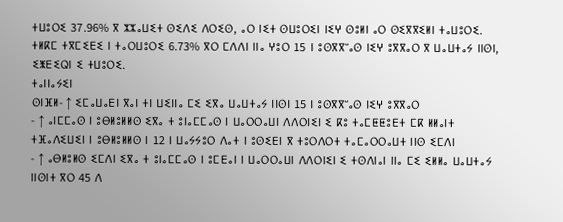ⵜⵡⵓⵔⵉ 37.96% ⴳ ⵣⵣⴰⵡⵉⵜ ⵙⵉⴷⵉ ⴷⵔⵉⵙ, ⴰⵔ ⵏⵉⵜ ⵙⵡⵓⵔⵉⵏ ⵏⵉⵖ ⵙⵓⵍⵏ ⴰⵔ ⵙⵉⴳⴳⵉⵍⵏ ⵜⴰⵡⵓⵔⵉ. ⵜⵍⴽⵎ ⵜⴳⵎⵉⴹⵉ ⵏ ⵜⴰⵔⵡⵓⵔⵉ 6.73% ⴳⵔ ⵎⴷⴷⵏ ⵏⵏⴰ ⵖⵓⵔ 15 ⵏ ⵓⵙⴳⴳⵯⴰⵙ ⵏⵉⵖ ⵓⴳⴳⴰⵔ ⴳ ⵡⴰⵡⵜⴰⵢ ⵏⵏⵙⵏ, ⵉⵥⴹⵉⵕⵏ ⵉ ⵜⵡⵓⵔⵉ.
ⵜⴰⵏⵏⴰⵢⵉⵏ
ⵙⵏⴼⵍ- ↑ ⵉⵎⴰⵡⴰⴹⵏ ⴳⴰⵏ ⵜⵏ ⵡⵉⵏⵏⴰ ⵎⵉ ⵉⴳⴰ ⵡⴰⵡⵜⴰⵢ ⵏⵏⵙⵏ 15 ⵏ ⵓⵙⴳⴳⵯⴰⵙ ⵏⵉⵖ ⵓⴳⴳⴰⵔ
- ↑ ⴰⵏⵎⵎⴰⵙ ⵏ ⵓⴱⵍⵓⵍⵍⵙ ⵉⴳⴰ ⵜ ⵓⵏⴰⵎⵎⴰⵙ ⵏ ⵡⴰⵔⵔⴰⵡⵏ ⴷⴷⵔⵏⵉⵏ ⵉ ⴽⵓ ⵜⴰⵎⵟⵟⵓⴹⵜ ⵎⴽ ⵍⵍⴰⵏⵜ ⵜⴼⴰⴷⵉⵡⵉⵏ ⵏ ⵓⴱⵍⵓⵍⵍⵙ ⵏ 12 ⵏ ⵡⴰⵢⵢⵓⵔ ⴷⴰⵜ ⵏ ⵓⵙⵉⴹⵏ ⴳ ⵜⵓⵔⴷⵔⵜ ⵜⴰⵎⴰⵔⵔⴰⵡⵜ ⵏⵏⵙ ⵉⵎⴷⵏ
- ↑ ⴰⴱⵍⵓⵍⵙ ⵉⵎⴷⵏ ⵉⴳⴰ ⵜ ⵓⵏⴰⵎⵎⴰⵙ ⵏ ⵓⵎⴹⴰⵏ ⵏ ⵡⴰⵔⵔⴰⵡⵏ ⴷⴷⵔⵏⵉⵏ ⵉ ⵜⵙⴷⵏⴰⵏ ⵏⵏⴰ ⵎⵉ ⵉⵍⵍⴰ ⵡⴰⵡⵜⴰⵢ ⵏⵏⵙⵏⵜ ⴳⵔ 45 ⴷ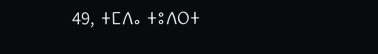49, ⵜⵎⴷⴰ ⵜⵓⴷⵔⵜ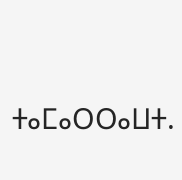ⵜⴰⵎⴰⵔⵔⴰⵡⵜ.